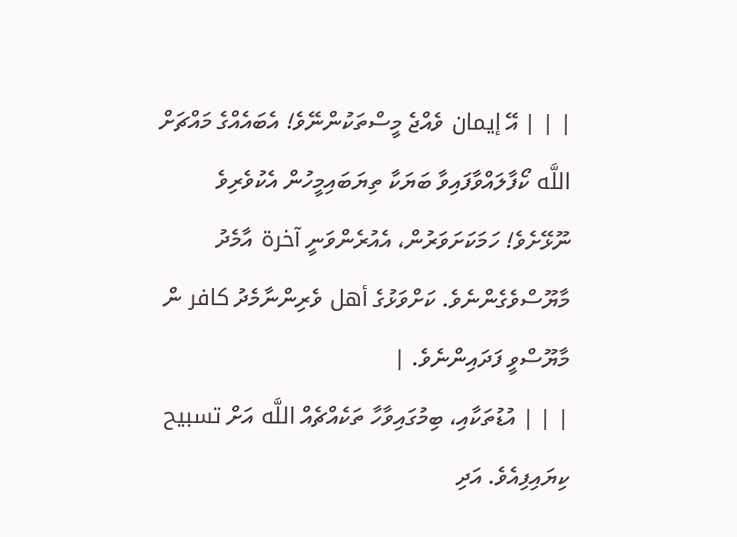| | | އޭ إيمان ވެއްޖެ މީސްތަކުންނޭވެ! އެބައެއްގެ މައްޗަށް اللَّه ކޯފާލައްވާފައިވާ ބަޔަކާ ތިޔަބައިމީހުން އެކުވެރިވެ ނޫޅޭށެވެ! ހަމަކަށަވަރުން، އެއުރެންވަނީ آخرة އާމެދު މާޔޫސްވެގެންނެވެ. ކަށްވަޅުގެ أهل ވެރިންނާމެދު كافر ން މާޔޫސްވީ ފަދައިންނެވެ. |
| | | އުޑުތަކާއި، ބިމުގައިވާހާ ތަކެއްޗެއް اللَّه އަށް تسبيح ކިޔައިފިއެވެ. އަދި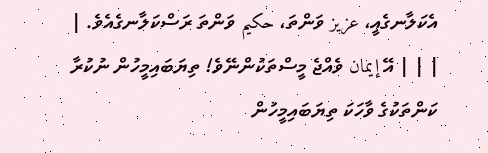އެކަލާނގެއީ، عزيز ވަންތަ، حكيم ވަންތަ ރަސްކަލާނގެއެވެ. |
| | | އޭ إيمان ވެއްޖެ މީސްތަކުންނޭވެ! ތިޔަބައިމީހުން ނުކުރާ ކަންތަކުގެ ވާހަކަ ތިޔަބައިމީހުން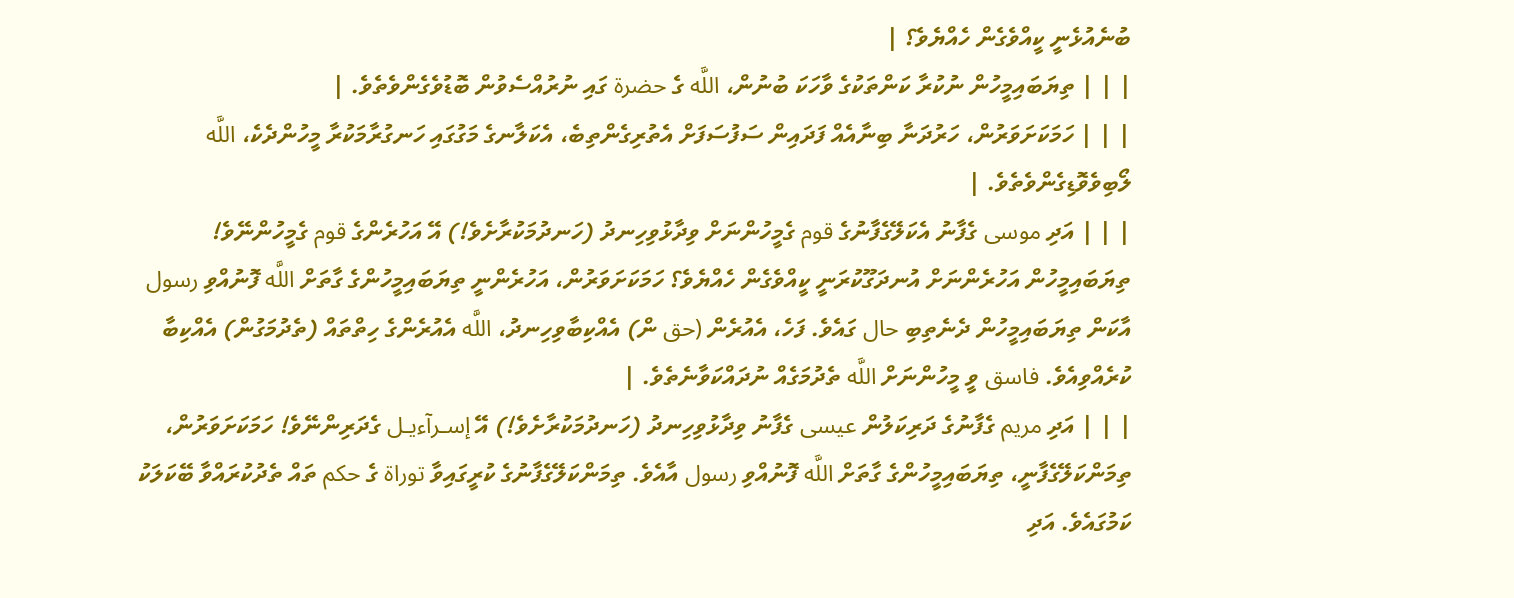ބުނެއުޅެނީ ކީއްވެގެން ހެއްޔެވެ؟ |
| | | ތިޔަބައިމީހުން ނުކުރާ ކަންތަކުގެ ވާހަކަ ބުނުން، اللَّه ގެ حضرة ގައި ނުރުއްސެވުން ބޮޑުވެގެންވެތެވެ. |
| | | ހަމަކަށަވަރުން، ހަރުދަނާ ބިނާއެއް ފަދައިން ސަފުސަފަށް އެތުރިގެންތިބެ، އެކަލާނގެ މަގުގައި ހަނގުރާމަކުރާ މީހުންދެކެ، اللَّه ލޯބިވެވޮޑިގެންވެތެވެ. |
| | | އަދި موسى ގެފާނު އެކަލޭގެފާނުގެ قوم ގެމީހުންނަށް ވިދާޅުވިހިނދު (ހަނދުމަކުރާށެވެ!) އޭ އަހުރެންގެ قوم ގެމީހުންނޭވެ! ތިޔަބައިމީހުން އަހުރެންނަށް އުނދަގޫކުރަނީ ކީއްވެގެން ހެއްޔެވެ؟ ހަމަކަށަވަރުން، އަހުރެންނީ ތިޔަބައިމީހުންގެ ގާތަށް اللَّه ފޮނުއްވި رسول އާކަން ތިޔަބައިމީހުން ދެނެތިބި حال ގައެވެ. ފަހެ، އެއުރެން (حق ން) އެއްކިބާވިހިނދު، اللَّه އެއުރެންގެ ހިތްތައް (ތެދުމަގުން) އެއްކިބާ ކުރެއްވިއެވެ. فاسق ވީ މީހުންނަށް اللَّه ތެދުމަގެއް ނުދައްކަވާނެތެވެ. |
| | | އަދި مريم ގެފާނުގެ ދަރިކަލުން عيسى ގެފާނު ވިދާޅުވިހިނދު (ހަނދުމަކުރާށެވެ!) އޭ إسـرآءيـل ގެދަރިންނޭވެ! ހަމަކަށަވަރުން، ތިމަންކަލޭގެފާނީ، ތިޔަބައިމީހުންގެ ގާތަށް اللَّه ފޮނުއްވި رسول އާއެވެ. ތިމަންކަލޭގެފާނުގެ ކުރީގައިވާ توراة ގެ حكم ތައް ތެދުކުރައްވާ ބޭކަލަކު ކަމުގައެވެ. އަދި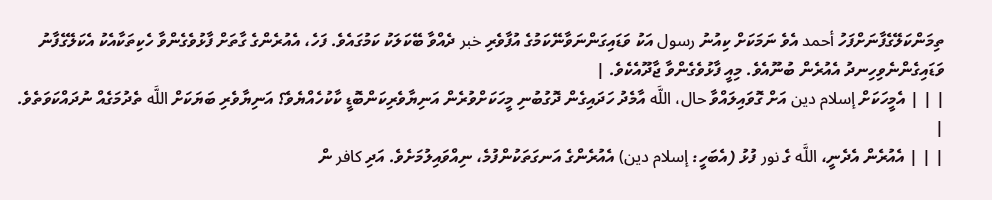ތިމަންކަލޭގެފާނަށްފަހު أحمد އެވެ ނަމަކަށް ކިއުނު رسول އަކު ވަޑައިގަންނަވާނޭކަމުގެ އުފާވެރި خبر ދެއްވާ ބޭކަލަކު ކަމުގައެވެ. ފަހެ، އެއުރެންގެ ގާތަށް ފާޅުވެގެންވާ ހެކިތަކާއެކު އެކަލޭގެފާނު ވަޑައިގެންނެވިހިނދު އެއުރެން ބުނޫއެވެ. މިއީ ފާޅުވެގެންވާ ޖާދޫއެކެވެ. |
| | | އެމީހަކަށް إسلام دين އަށް ގޮވައިލައްވާ حال، اللَّه އާމެދު ހަދައިގެން ދޮގުބުނި މީހަކަށްވުރެން އަނިޔާވެރިކަންބޮޑީ ކާކުހެއްޔެވެ؟ އަނިޔާވެރި ބަޔަކަށް اللَّه ތެދުމަގެއް ނުދައްކަވަތެވެ. |
| | | އެއުރެން އެދެނީ، اللَّه ގެ نور ފުޅު (އެބަހީ: إسلام دين) އެއުރެންގެ އަނގަތަކުންފުމެ، ނިއްވައިލުމަށެވެ. އަދި كافر ން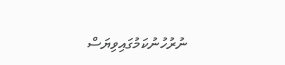ނުރުހުނުކަމުގައިވިޔަސް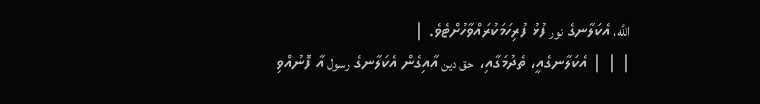اللَّه، އެކަލާނގެ نور ފުޅު ފުރިހަމަކުރައްވާހުށްޓެވެ. |
| | | އެކަލާނގެއީ، ތެދުމަގާއި، حق دين އާއިގެން އެކަލާނގެ رسول އާ ފޮނުއްވި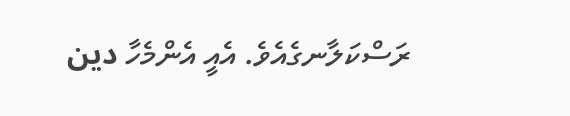ރަސްކަލާނގެއެވެ. އެއީ އެންމެހާ دين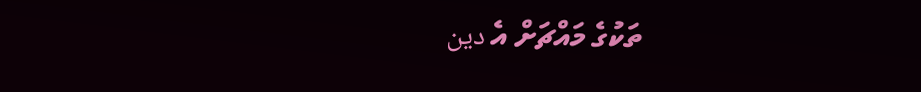ތަކުގެ މައްޗަށް އެ دين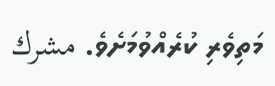މަތިވެރި ކުރެއްވުމަށެވެ. مشرك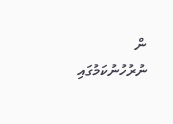ން ނުރުހުނުކަމުގައި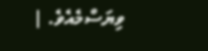ވިޔަސްމެއެވެ. |